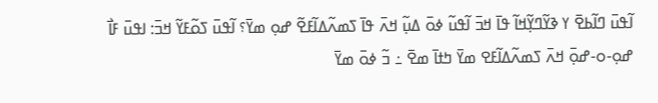ߊ߬ߟߎ߫ ߣߊ߬ߕߐ߫ ߌ ߢߌ߬ߣߌ߲߬ߞߊ߬ ߟߊ߫ ߞߏ߫ ߊ߬ߟߎ߬ ߦߋ߫ ߡߎ߲߬ ߞߍ߫ ߟߊ߫ ߖߘߍ߬ߡߊ߬ߓߐ߬ ߝߋ߲ ߘߌ߫؟ ߊ߬ߟߎ߫ ߖߋ߬ߓߌ߬ ߞߏ߫: ߊߟߎ߫ ߓߊ߯ ߝߋ߲-ߋ-ߝߋ߲߫ ߞߍ߫ ߖߘߍ߬ߡߊ߬ߓߐ ߘߌ߫ ߤߙߊ߫ ߘߐ߫ ߸ ߏ߬ ߦߋ߫ ߘߌ߫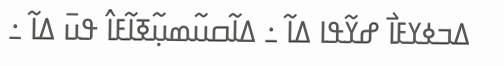ߡߏߦߌߓߊ߯ ߝߌ߬ߟߊ ߡߊ߬ ߸ ߡߊ߬ߛߎ߬ߘߎ߲߬ߧߊ߬ߓߊ߮ ߟߎ߫ ߡߊ߬ ߸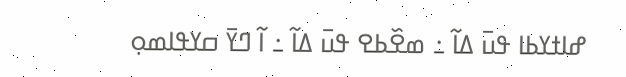ߝߊߙߌߕߊ ߟߎ߫ ߡߊ߬ ߸ ߘߐ߰ߕߐ ߟߎ߫ ߡߊ߬ ߸ ߊ߬ ߣߌ߫ ߛߌߟߊߘߋ߲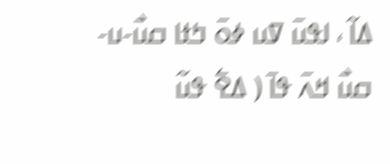ߡߊ߬ ، ߊߟߎ߫ ߜߎ ߦߋ߫ ߤߙߊ ߛߎ߯-ߎ-ߛߎ߯ ߞߍ߫ ߟߊ߫ ( ߡߐ߱ ߟߎ߬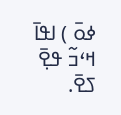ߦߋ߫ ) ߊߟߊ߫ ߞߵߏ߬ ߟߐ߲߫ ߖߐ߫.